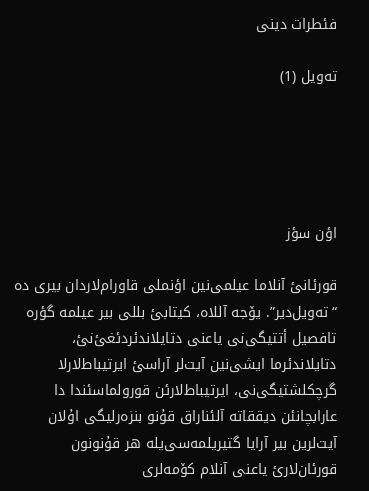فئطرات دینی

تەویل (1)





اؤن سؤز

قورئانئ آنلاما عیلمی‌نین اؤنملی قاورام‌لاردان بیری دە “تەویل‌دیر”. یۆجە آللاە، کیتابئ بللی بیر عیلمە گؤرە تافصیل أتتیگی‌نی یاعنی دتایلاندئردئغئ‌نئ، دتایلاندئرما ایشی‌نین آیت‌لر آراسئ ایرتیباط‌لارلا گرچکلشتیگی‌نی، ایرتیباط‌لارئن قورولماسئندا دا عارابچانئن دیققاتە آلئناراق قۇنو بنزەرلیگی اۇلان آیت‌لرین بیر آرایا گتیریلمەسی‌یلە هر قۇنونون قورئان‌لارئ یاعنی آنلام کۆمەلری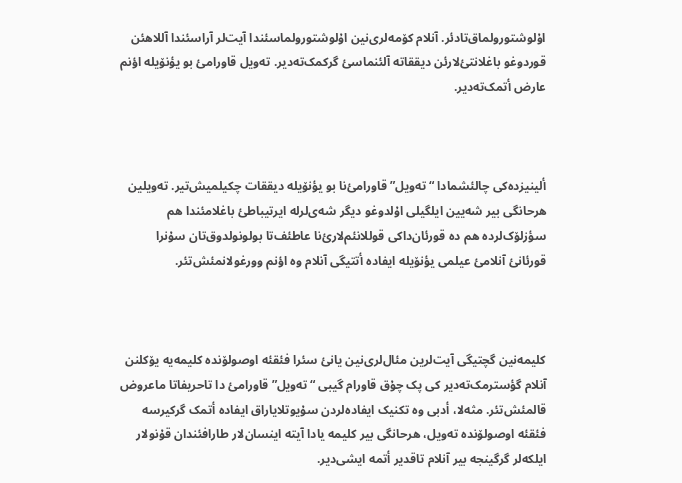اۇلوشتورولماق‌تادئر. آنلام کۆمەلری‌نین اۇلوشتورولماسئندا آیت‌لر آراسئندا آللاهئن قوردوغو باغلانتئ‌لارئن دیققاتە آلئنماسئ گرکمک‌تەدیر. تەویل قاورامئ بو یؤنۆیلە اؤنم عارض أتمک‌تەدیر.



ألینیزدەکی چالئشمادا “تەویل” قاورامئ‌نا بو یؤنۆیلە دیققات چکیلمیش‌تیر. تەویلین هرحانگی بیر شەیین ایلگیلی اۇلدوغو دیگر شەی‌لرلە ایرتیباطئ باغلامئندا هم سؤزلۆک‌لردە هم دە قورئان‌داکی قوللانئم‌لارئ‌نا عاطئف‌تا بولونولدوق‌تان سۇنرا قورئانئ آنلامئ عیلمی یؤنۆیلە ایفادە أتتیگی آنلام وە اؤنم وورغولانمئش‌تئر.



کلیمەنین گچتیگی آیت‌لرین مئال‌لری‌نین یانئ سئرا فئقئە اوصولۆندە کلیمەیە یۆکلنن آنلام گؤسترمک‌تەدیر کی پک چۇق قاورام گیبی “تەویل” قاورامئ دا تاحریفاتا ماعروض قالمئش‌تئر. مثەلا، أدبی وە تکنیک ایفادەلردن سۇیوتلایاراق ایفادە أتمک گرکیرسە فئقئە اوصولۆندە تەویل، هرحانگی بیر کلیمە یادا آیتە اینسان‌لار طارافئندان قۇنولار ایلکەلر گرگینجە بیر آنلام تاقدیر أتمە ایشی‌دیر.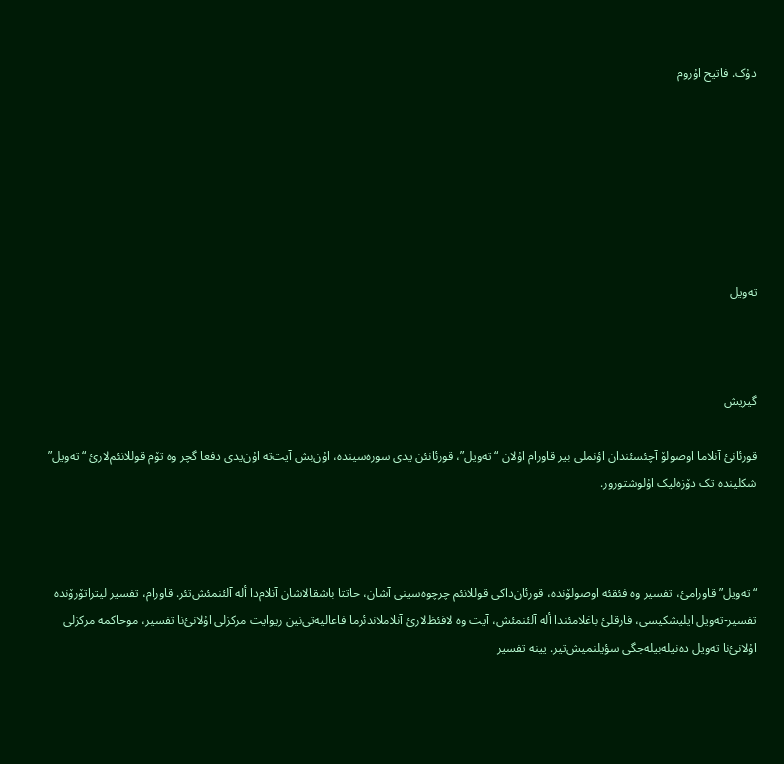دۇک. فاتیح اۇروم







تەویل



گیریش

قورئانئ آنلاما اوصولۆ آچئسئندان اؤنملی بیر قاورام اۇلان “تەویل”، قورئانئن یدی سورەسیندە، اۇن‌بش آیت‌تە اۇن‌یدی دفعا گچر وە تۆم قوللانئم‌لارئ “تەویل” شکلیندە تک دۆزەلیک اۇلوشتورور.



“تەویل” قاورامئ، تفسیر وە فئقئە اوصولۆندە، قورئان‌داکی قوللانئم چرچوەسینی آشان، حاتتا باشقالاشان آنلام‌دا ألە آلئنمئش‌تئر. قاورام، تفسیر لیتراتۆرۆندە تفسیر-تەویل ایلیشکیسی، فارقلئ باغلامئندا ألە آلئنمئش، آیت وە لافئظ‌لارئ آنلاملاندئرما فاعالیەتی‌نین ریوایت مرکزلی اۇلانئ‌نا تفسیر، موحاکمە مرکزلی اۇلانئ‌نا تەویل دەنیلەبیلەجگی سؤیلنمیش‌تیر. یینە تفسیر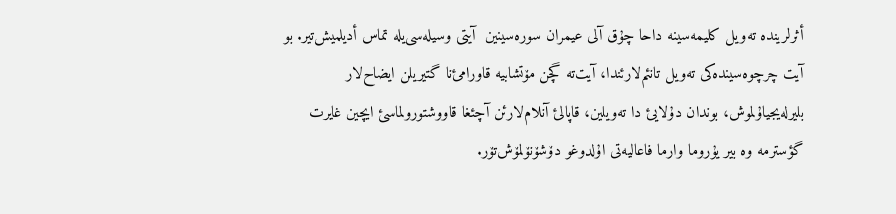أثرلریندە تەویل کلیمەسینە داحا چۇق آلی عیمران سورەسینین  آیتی وسیلەسی‌یلە تماس أدیلمیش‌تیر. بو آیت چرچوەسیندەکی تەویل تانئم‌لارئندا، آیت‌تە گچن مۆتشابیە قاورامئ‌نا گتیریلن ایضاح‌لار بلیرلەیجیاۇلموش، بوندان دۇلایئ دا تەویلین، قاپالئ آنلام‌لارئن آچئغا قاووشتورولماسئ ایچین غایرت گؤسترمە وە بیر یۇروما وارما فاعالیەتی اۇلدوغو دۆشۆنۆلمۆش‌تۆر.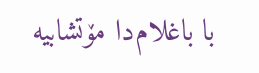با باغلام‌دا مۆتشابیە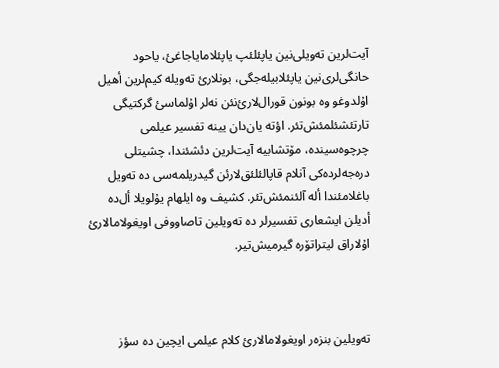آیت‌لرین تەویلی‌نین یاپئلئپ یاپئلامایاجاغئ، یاحود حانگی‌لری‌نین یاپئلابیلەجگی، بونلارئ تەویلە کیم‌لرین أهیل اۇلدوغو وە بونون قورال‌لارئ‌نئن نەلر اۇلماسئ گرکتیگی تارتئشئلمئش‌تئر. اؤتە یان‌دان یینە تفسیر عیلمی چرچوەسیندە، مۆتشابیە آیت‌لرین دئشئندا، چشیتلی درەجەلردەکی آنلام قاپالئلئق‌لارئن گیدریلمەسی دە تەویل باغلامئندا ألە آلئنمئش‌تئر. کشیف وە ایلهام یۇلویلا أل‌دە أدیلن ایشعاری تفسیرلر دە تەویلین تاصاووفی اویغولامالارئ اۇلاراق لیتراتۆرە گیرمیش‌تیر.



تەویلین بنزەر اویغولامالارئ کلام عیلمی ایچین دە سؤز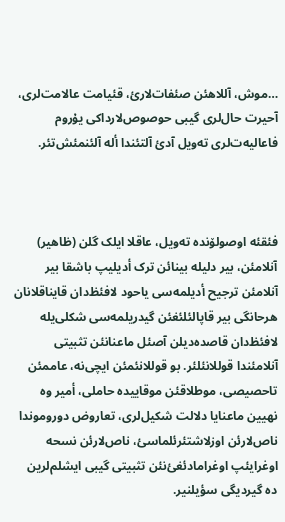…موش، آللاهئن صئفات‌لارئ، قئیامت عالامت‌لری، آحیرت حال‌لری گیبی حوصوص‌لارداکی یۇروم فاعالیەت‌لری تەویل آدئ آلتئندا ألە آلئنمئش‌تئر.



فئقئە اوصولۆندە تەویل، عاقلا ایلک گلن (ظاهیر) آنلامئن، بیر دلیلە بینائن ترک أدیلیپ باشقا بیر آنلامئن ترجیح أدیلمەسی یاحود لافئظ‌دان قایناقلانان هرحانگی بیر قاپالئلئغئن گیدریلمەسی شکلی‌یلە لافئظ‌دان قاصدەدیلن آصئل ماعنانئن تثبیتی آنلامئندا قوللانئلئر. بو قوللانئمئن ایچی‌نە، عاممئن تاحصیصی، موطلاقئن موقاییدە حاملی، أمیر وە نهیین ماعنایا دلالت شکیل‌لری، تعاروض دوروموندا ناص‌لارئن اوزلاشتئرئلماسئ، ناص‌لارئن نسحە اوغرایئپ اوغرامادئغئ‌نئن تثبیتی گیبی ایشلم‌لرین دە گیردیگی سؤیلنیر.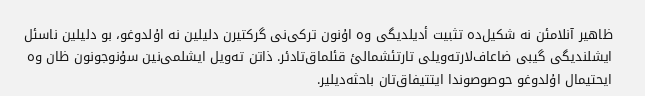ظاهیر آنلامئن نە شکیل‌دە تثبیت أدیلدیگی وە اۇنون ترکی‌نی گرکتیرن دلیلین نە اۇلدوغو، بو دلیلین ناسئل ایشلندیگی گیبی ضاعاف‌لارتەویلی تارتئشمالئ قئلماق‌تادئر. ذاتن تەویل ایشلمی‌نین سۇنوجونون ظان وە ایحتیمال اۇلدوغو حوصوصوندا ایتتیفاق‌تان باحثەدیلیر.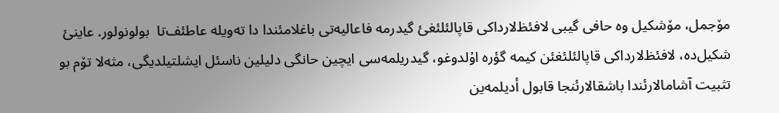مۆجمل، مۆشکیل وە حافی گیبی لافئظ‌لارداکی قاپالئلئغئ گیدرمە فاعالیەتی باغلامئندا دا تەویلە عاطئف‌تا  بولونولور. عاینئ شکیل‌دە، لافئظ‌لارداکی قاپالئلئغئن کیمە گؤرە اۇلدوغو، گیدریلمەسی ایچین حانگی دلیلین ناسئل ایشلتیلدیگی، مثەلا تۆم بو تثبیت آشامالارئندا باشقالارئنجا قابول أدیلمەین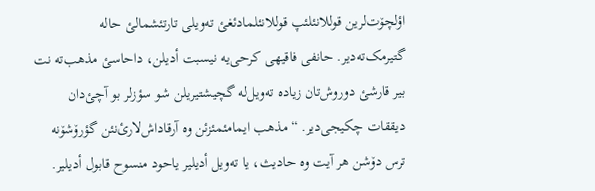اؤلچۆت‌لرین قوللانئلئپ قوللانئلمادئغئ تەویلی تارتئشمالئ حالە گتیرمک‌تەدیر. حانفی فاقیهی کرحی‌یە نیسبت أدیلن، داحاسئ مذهب‌تە نت بیر قارشئ دوروش‌تان زیادە تەویل‌لە گچیشتیریلن شو سؤزلر بو آچئ‌دان دیققات چکیجی‌دیر. “مذهب ایمامئمئزئن وە آرقاداش‌لارئ‌نئن گؤرۆشۆنە ترس دۆشن هر آیت وە حادیث، یا تەویل أدیلیر یاحود منسوح قابول أدیلیر.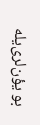بو یؤن‌لری‌یلە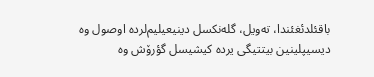باقئلدئغئندا، تەویل، گلەنکسل دینیعیلیم‌لردە اوصول وە دیسیپلینین بیتتیگی یردە کیشیسل گؤرۆش وە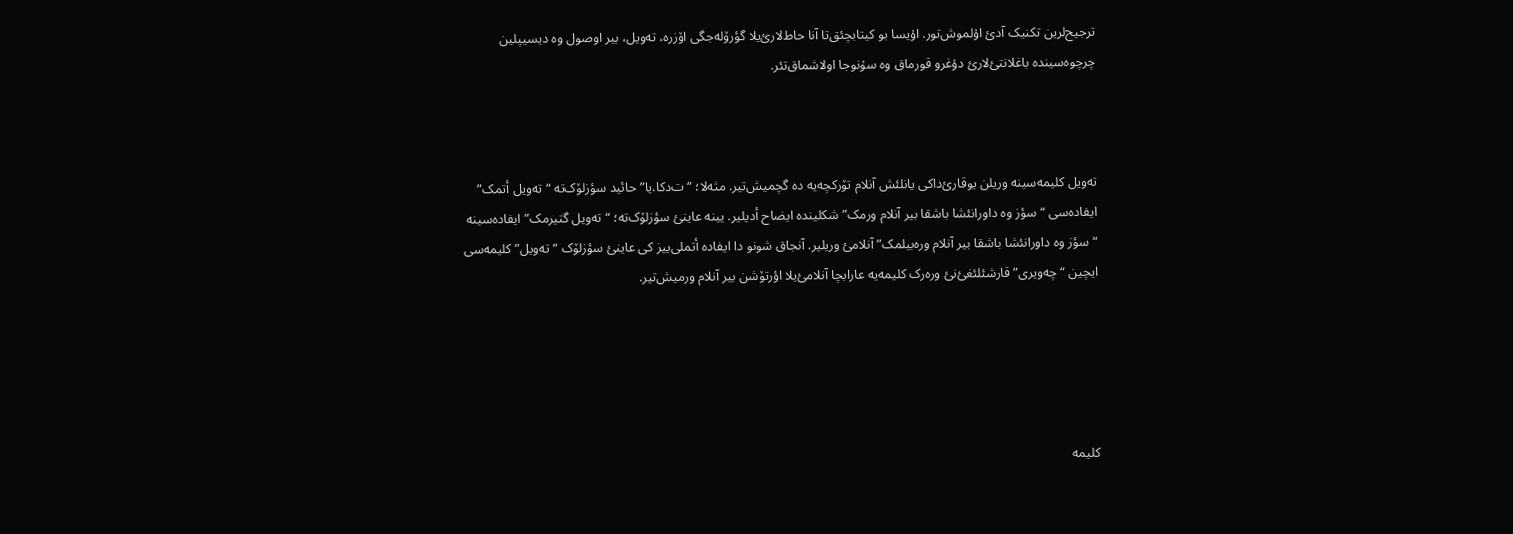ترجیح‌لرین تکنیک آدئ اۇلموش‌تور. اۇیسا بو کیتابچئق‌تا آنا حاط‌لارئ‌یلا گؤرۆلەجگی اۆزرە، تەویل، بیر اوصول وە دیسیپلین چرچوەسیندە باغلانتئ‌لارئ دۇغرو قورماق وە سۇنوجا اولاشماق‌تئر.



تەویل کلیمەسینە وریلن یوقارئ‌داکی یانلئش آنلام تۆرکچەیە دە گچمیش‌تیر. مثەلا؛ “ت‌دکا.یا” حائید سؤزلۆک‌تە “تەویل أتمک” ایفادەسی “سؤز وە داورانئشا باشقا بیر آنلام ورمک” شکلیندە ایضاح أدیلیر. یینە عاینئ سؤزلۆک‌تە؛ “تەویل گتیرمک” ایفادەسینە “سؤز وە داورانئشا باشقا بیر آنلام ورەبیلمک” آنلامئ وریلیر. آنجاق شونو دا ایفادە أتملی‌ییز کی عاینئ سؤزلۆک “تەویل” کلیمەسی ایچین “چەویری” قارشئلئغئ‌نئ ورەرک کلیمەیە عارابچا آنلامئ‌یلا اؤرتۆشن بیر آنلام ورمیش‌تیر.





کلیمە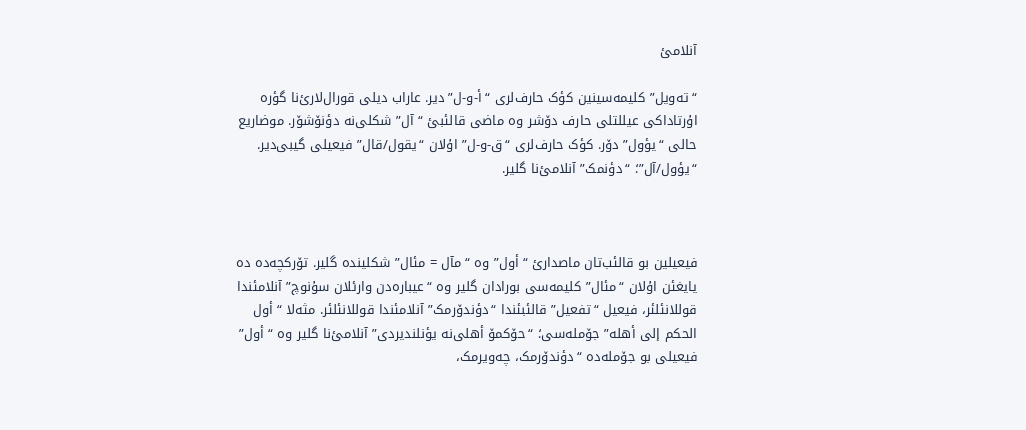آنلامئ

“تەویل” کلیمەسینین کؤک حارف‌لری “أ-و-ل”دیر. عاراب دیلی قورال‌لارئ‌نا گؤرە اۇرتاداکی عیللتلی حارف دۆشر وە ماضی قالئبئ “آل” شکلی‌نە دؤنۆشۆر. موضاریع حالی “یؤول”دۆر. کؤک حارف‌لری “ق-و-ل” اۇلان “یقول/قال” فیعیلی گیبی‌دیر. “یؤول/آل”؛ “دؤنمک” آنلامئ‌نا گلیر.



فیعیلین بو قالئب‌تان ماصدارئ “أول” وە “مآل = مئال” شکلیندە گلیر. تۆرکچەدە دە یایغئن اۇلان “مئال” کلیمەسی بورادان گلیر وە “عیبارەدن وارئلان سۇنوچ” آنلامئندا قوللانئلئر، فیعیل “تفعیل” قالئبئندا “دؤندۆرمک” آنلامئندا قوللانئلئر. مثەلا “أول الحکم إلی أهلە” جۆملەسی؛ “حۆکمۆ أهلی‌نە یؤنلندیردی” آنلامئ‌نا گلیر وە “أول” فیعیلی بو جۆملەدە “دؤندۆرمک، چەویرمک،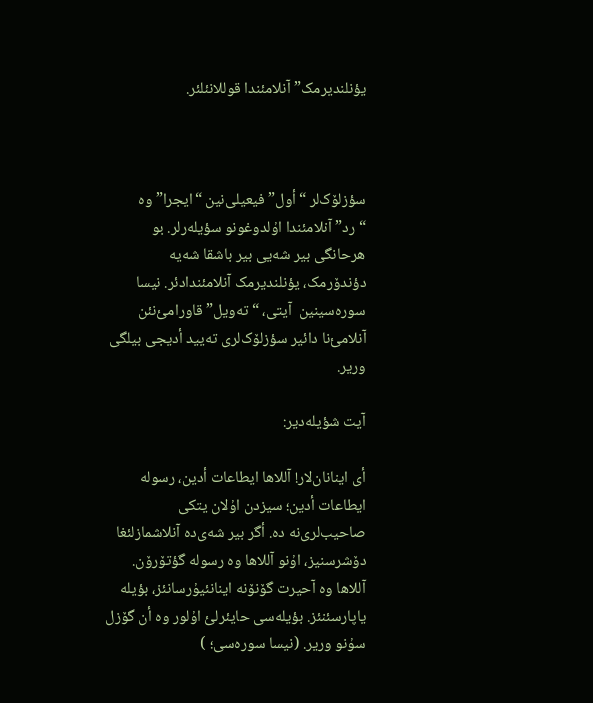یؤنلندیرمک” آنلامئندا قوللانئلئر.



سؤزلۆک‌لر “أول” فیعیلی‌نین “ایجرا” وە “رد” آنلامئندا اۇلدوغونو سؤیلەرلر. بو هرحانگی بیر شەیی بیر باشقا شەیە دؤندۆرمک، یؤنلندیرمک آنلامئندادئر. نیسا سورەسینین  آیتی، “تەویل” قاورامئ‌نئن آنلامئ‌نا دائیر سؤزلۆک‌لری تەیید أدیجی بیلگی وریر.

آیت شؤیلەدیر:

أی اینانان‌لار! آللاها ایطاعات أدین، رسولە ایطاعات أدین؛ سیزدن اۇلان یتکی صاحیب‌لری‌نە دە. أگر بیر شەی‌دە آنلاشمازلئغا دۆشرسنیز، اۇنو آللاها وە رسولە گؤتۆرۆن. آللاها وە آحیرت گۆنۆنە اینانئیۇرسانئز، بؤیلە یاپارسئنئز. بؤیلەسی حایئرلئ اۇلور وە أن گۆزل سۇنو وریر. (نیسا سورەسی؛ )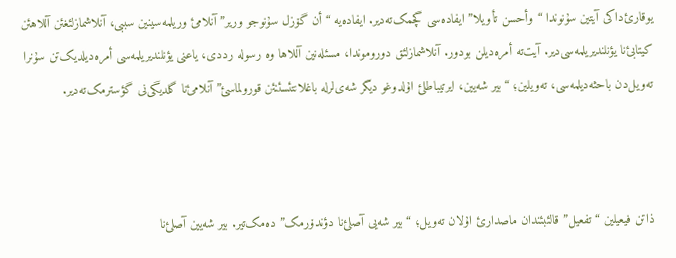یوقارئ‌داکی آیتین سۇنوندا “وأحسن تأویلا” ایفادەسی گچمک‌تەدیر. ایفادەیە “أن گۆزل سۇنوجو وریر” آنلامئ وریلمەسینین سببی، آنلاشمازلئغئن آللاهئن کیتابئ‌نا یؤنلندیریلمەسی‌دیر. آیت‌تە أمرەدیلن بودور. آنلاشمازلئق دوروموندا، مسئلەنین آللاها وە رسولە رددی، یاعنی یؤنلندیریلمەسی أمرەدیلدیک‌تن سۇنرا تەویل‌دن باحثەدیلمەسی، تەویلین؛ “بیر شەیین، ایرتیباطلئ اۇلدوغو دیگر شەی‌لرلە باغلانتئسئنئن قورولماسئ” آنلامئ‌نا گلدیگی‌نی گؤسترمک‌تەدیر.



ذاتن فیعیلین “تفعیل” قالئبئندان ماصدارئ اۇلان تەویل؛ “بیر شەیی آصلئ‌نا دؤندۆرمک” دەمک‌تیر. بیر شەیین آصلئ‌نا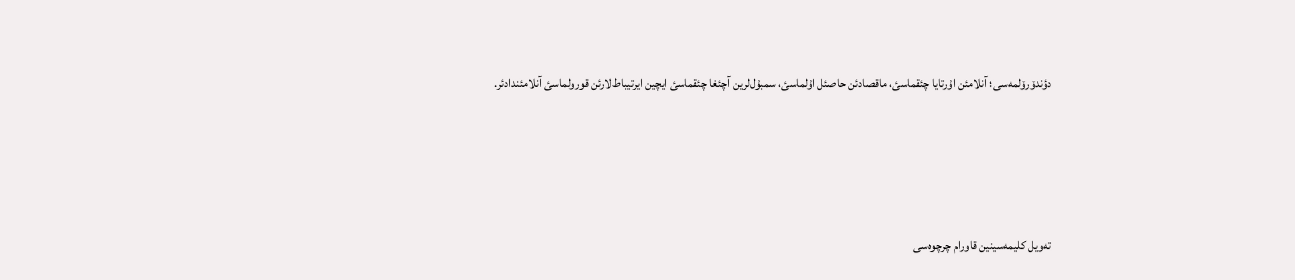دؤندۆرۆلمەسی؛ آنلامئن اۇرتایا چئقماسئ، ماقصادئن حاصئل اۇلماسئ، سمبۇل‌لرین آچئغا چئقماسئ ایچین ایرتیباط‌لارئن قورولماسئ آنلامئندادئر.





تەویل کلیمەسینین قاورام چرچوەسی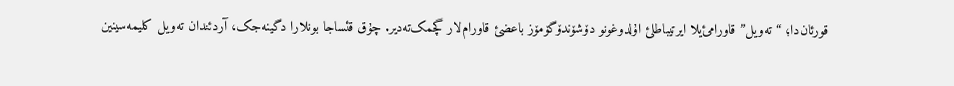قورئان‌دا؛ “تەویل” قاورامئ‌یلا ایرتیباطلئ اۇلدوغونو دۆشۆندۆگۆمۆز باعضئ قاورام‌لار گچمک‌تەدیر. چۇق قئساجا بونلارا دگینەجک، آردئندان تەویل کلیمەسینین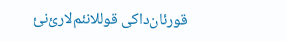قورئان‌داکی قوللانئم‌لارئ‌نئ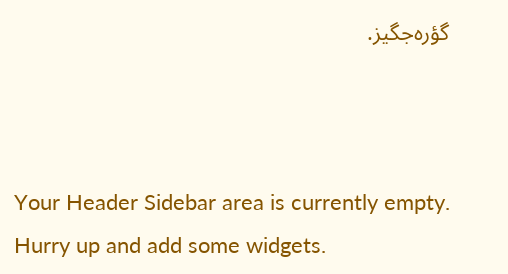گؤرەجگیز.



Your Header Sidebar area is currently empty. Hurry up and add some widgets.